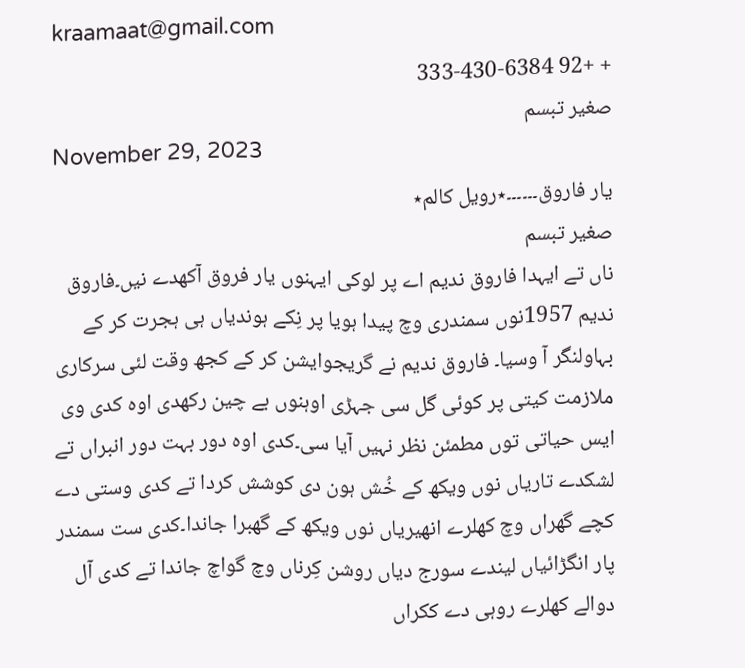kraamaat@gmail.com
+ +92 333-430-6384
صغیر تبسم
November 29, 2023
یار فاروق۔۔۔۔۔۔٭رویل کالم٭
صغیر تبسم
ناں تے ایہدا فاروق ندیم اے پر لوکی ایہنوں یار فروق آکھدے نیں۔فاروق ندیم 1957نوں سمندری وچ پیدا ہویا پر نِکے ہوندیاں ہی ہجرت کر کے بہاولنگر آ وسیا۔ فاروق ندیم نے گریجوایشن کر کے کجھ وقت لئی سرکاری ملازمت کیتی پر کوئی گل سی جہڑی اوہنوں بے چین رکھدی اوہ کدی وی ایس حیاتی توں مطمئن نظر نہیں آیا سی۔کدی اوہ دور بہت دور انبراں تے لشکدے تاریاں نوں ویکھ کے خُش ہون دی کوشش کردا تے کدی وستی دے کچے گھراں وچ کھلرے انھیریاں نوں ویکھ کے گھبرا جاندا۔کدی ست سمندر پار انگڑائیاں لیندے سورج دیاں روشن کِرناں وچ گواچ جاندا تے کدی آل دوالے کھلرے روہی دے ککراں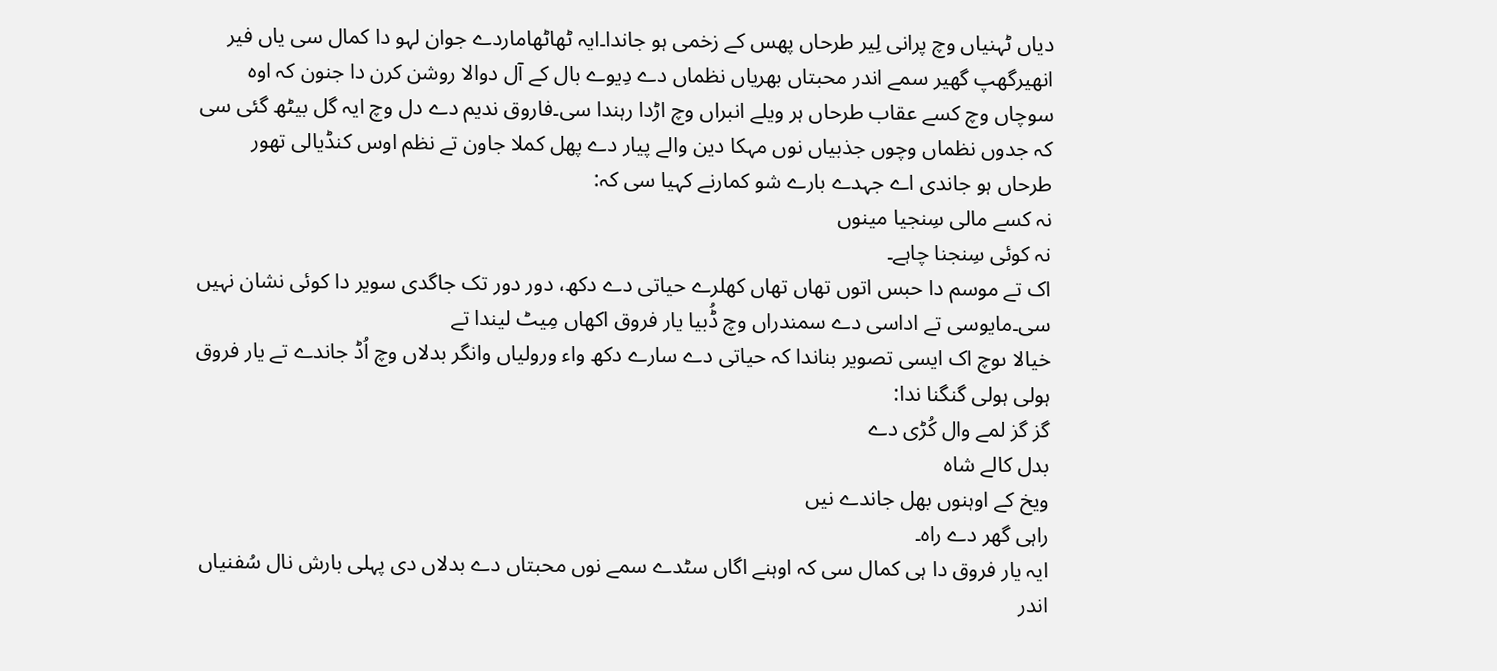دیاں ٹہنیاں وچ پرانی لِیر طرحاں پھس کے زخمی ہو جاندا۔ایہ ٹھاٹھاماردے جوان لہو دا کمال سی یاں فیر انھیرگھپ گھیر سمے اندر محبتاں بھریاں نظماں دے دِیوے بال کے آل دوالا روشن کرن دا جنون کہ اوہ سوچاں وچ کسے عقاب طرحاں ہر ویلے انبراں وچ اڑدا رہندا سی۔فاروق ندیم دے دل وچ ایہ گل بیٹھ گئی سی کہ جدوں نظماں وچوں جذبیاں نوں مہکا دین والے پیار دے پھل کملا جاون تے نظم اوس کنڈیالی تھور طرحاں ہو جاندی اے جہدے بارے شو کمارنے کہیا سی کہ:
نہ کسے مالی سِنجیا مینوں
نہ کوئی سِنجنا چاہے۔
اک تے موسم دا حبس اتوں تھاں تھاں کھلرے حیاتی دے دکھ، دور دور تک جاگدی سویر دا کوئی نشان نہیں سی۔مایوسی تے اداسی دے سمندراں وچ ڈُبیا یار فروق اکھاں مِیٹ لیندا تے
خیالا ںوچ اک ایسی تصویر بناندا کہ حیاتی دے سارے دکھ واء ورولیاں وانگر بدلاں وچ اُڈ جاندے تے یار فروق ہولی ہولی گنگنا ندا:
گز گز لمے وال کُڑی دے
بدل کالے شاہ
ویخ کے اوہنوں بھل جاندے نیں
راہی گھر دے راہ۔
ایہ یار فروق دا ہی کمال سی کہ اوہنے اگاں سٹدے سمے نوں محبتاں دے بدلاں دی پہلی بارش نال سُفنیاں اندر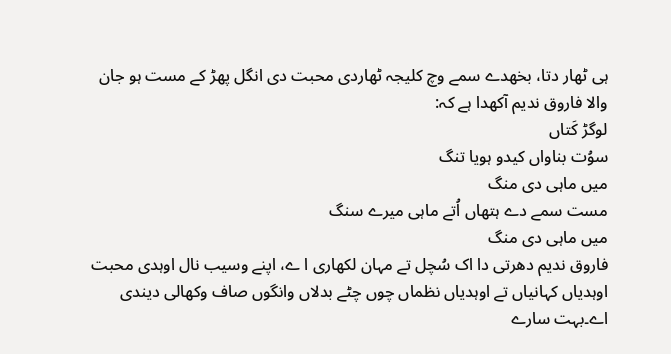ہی ٹھار دتا، بخھدے سمے وچ کلیجہ ٹھاردی محبت دی انگل پھڑ کے مست ہو جان والا فاروق ندیم آکھدا ہے کہ:
لوگڑ کَتاں
سوُت بناواں کیدو ہویا تنگ
میں ماہی دی منگ
مست سمے دے ہتھاں اُتے ماہی میرے سنگ
میں ماہی دی منگ
فاروق ندیم دھرتی دا اک سُچل تے مہان لکھاری ا ے، اپنے وسیب نال اوہدی محبت اوہدیاں کہانیاں تے اوہدیاں نظماں چوں چٹے بدلاں وانگوں صاف وکھالی دیندی اے۔بہت سارے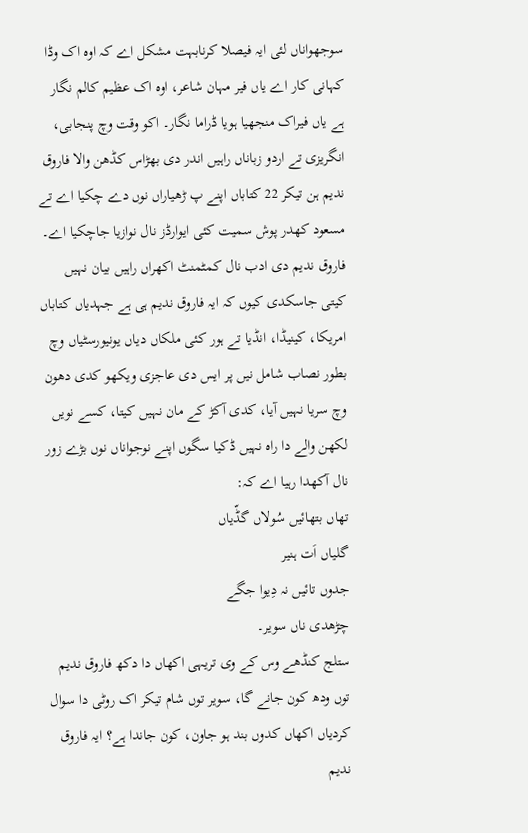سوجھواناں لئی ایہ فیصلا کرنابہت مشکل اے کہ اوہ اک وڈا کہانی کار اے یاں فیر مہان شاعر، اوہ اک عظیم کالم نگار ہے یاں فیراک منجھیا ہویا ڈراما نگار۔ اکو وقت وچ پنجابی، انگریزی تے اردو زباناں راہیں اندر دی بھڑاس کڈھن والا فاروق ندیم ہن تیکر 22 کتاباں اپنے پ ڑھیاراں نوں دے چکیا اے تے مسعود کھدر پوش سمیت کئی ایوارڈز نال نوازیا جاچکیا اے۔ فاروق ندیم دی ادب نال کمٹمنٹ اکھراں راہیں بیان نہیں کیتی جاسکدی کیوں کہ ایہ فاروق ندیم ہی ہے جہدیاں کتاباں امریکا، کینیڈا، انڈیا تے ہور کئی ملکاں دیاں یونیورسٹیاں وچ بطور نصاب شامل نیں پر ایس دی عاجزی ویکھو کدی دھون وچ سریا نہیں آیا، کدی آکڑ کے مان نہیں کیتا، کسے نویں لکھن والے دا راہ نہیں ڈکیا سگوں اپنے نوجواناں نوں بڑے زور نال آکھدا رہیا اے کہ:
تھاں بتھائیں سُولاں گڈّیاں
گلیاں اَت ہنیر
جدوں تائیں نہ دِیوا جگے
چڑھدی ناں سویر۔
ستلج کنڈھے وس کے وی تریہی اکھاں دا دکھ فاروق ندیم توں ودھ کون جانے گا، سویر توں شام تیکر اک روٹی دا سوال کردیاں اکھاں کدوں بند ہو جاون، کون جاندا ہے؟ ایہ فاروق ندیم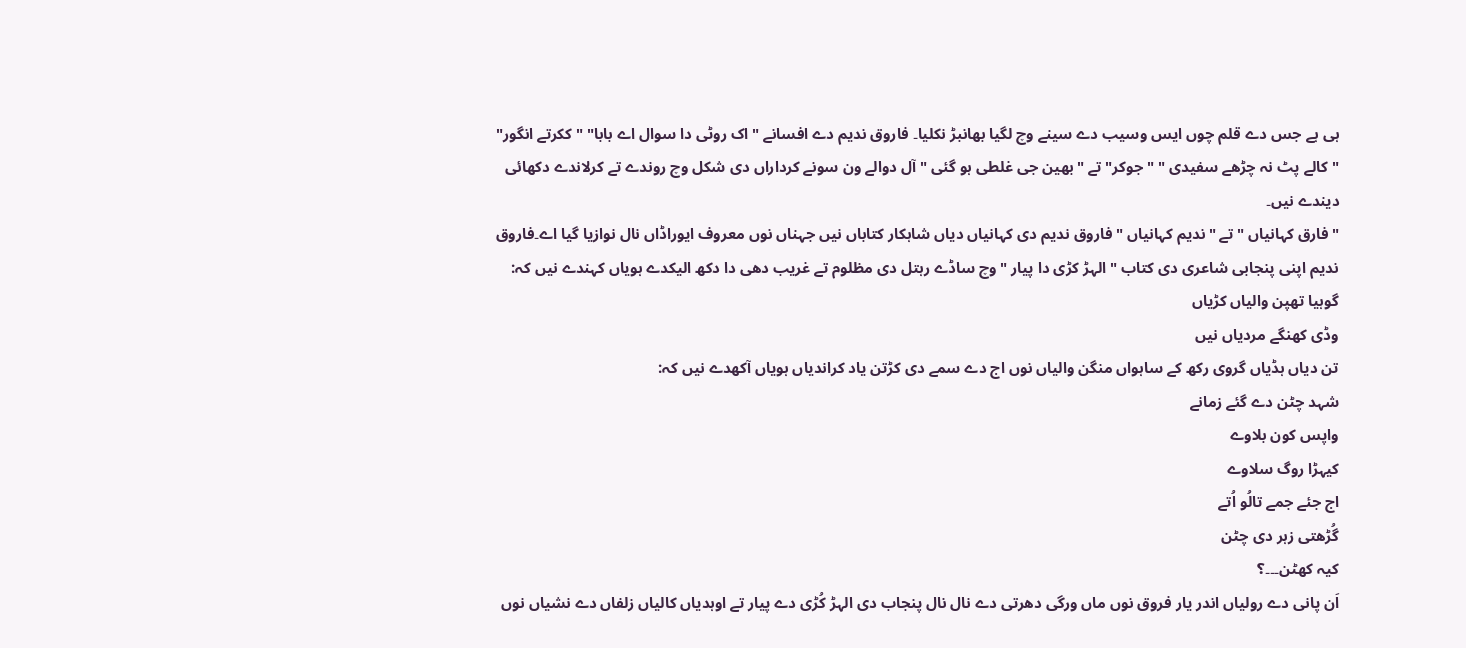ہی ہے جس دے قلم چوں ایس وسیب دے سینے وچ لگیا بھانبڑ نکلیا۔ فاروق ندیم دے افسانے "اک روٹی دا سوال اے بابا" " ککرتے انگور" "کالے پٹ نہ چڑھے سفیدی " " جوکر" تے "بھین جی غلطی ہو گئی " آل دوالے ون سونے کرداراں دی شکل وچ روندے تے کرلاندے دکھائی دیندے نیں۔
" فارق کہانیاں " تے "ندیم کہانیاں " فاروق ندیم دی کہانیاں دیاں شاہکار کتاباں نیں جہناں نوں معروف ایوراڈاں نال نوازیا گیا اے۔فاروق ندیم اپنی پنجابی شاعری دی کتاب " الہڑ کڑی دا پیار " وچ ساڈے رہتل دی مظلوم تے غریب دھی دا دکھ الیکدے ہویاں کہندے نیں کہ:
گوہیا تھپن والیاں کڑیاں
وڈی کھنگے مردیاں نیں
تن دیاں ہڈیاں گروی رکھ کے ساہواں منگن والیاں نوں اج دے سمے دی کڑتن یاد کراندیاں ہویاں آکھدے نیں کہ:
شہد چٹن دے گئے زمانے
واپس کون بلاوے
کیہڑا روگ سلاوے
اج جئے جمے تالُو اُتے
گُڑھتی زہر دی چٹن
کیہ کھٹن۔۔۔؟
اَن پانی دے رولیاں اندر یار فروق نوں ماں ورگی دھرتی دے نال نال پنجاب دی الہڑ کُڑی دے پیار تے اوہدیاں کالیاں زلفاں دے نشیاں نوں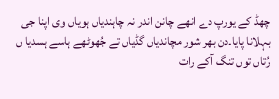چھڈ کے یورپ دے انھے چانن اندر نہ چاہندیاں ہویاں وی اپنا جی بہلانا پایا۔دن بھر شور مچاندیاں گڈیاں تے جُھوٹھے ہاسے ہسدیا ں رُتاں توں تنگ آکے رات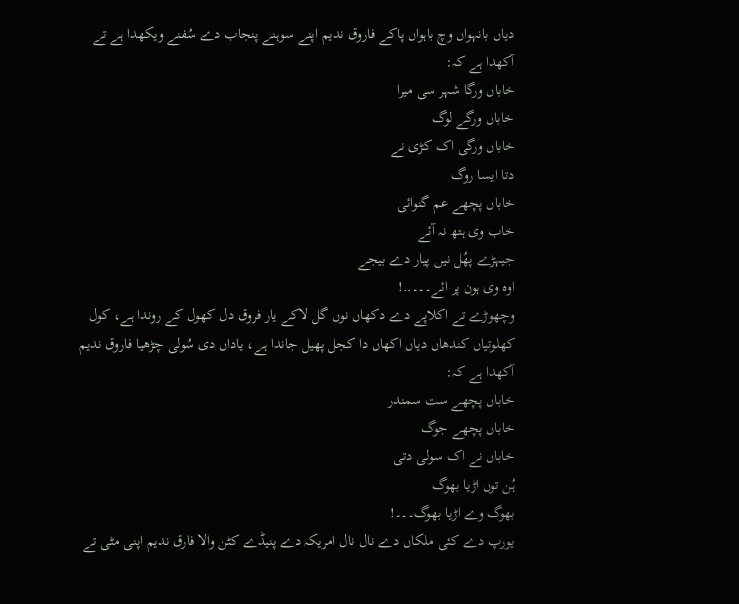دیاں بانہواں وچ باہواں پاکے فاروق ندیم اپنے سوہنے پنجاب دے سُفنے ویکھدا ہے تے آکھدا ہے کہ:
خاباں ورگا شہر سی میرا
خاباں ورگے لوگ
خاباں ورگی اک کڑی نے
دتا ایسا روگ
خاباں پچھے عم گنوائی
خاب وی ہتھ نہ آئے
جیہڑے پھُل نیں پیار دے بیجے
اوہ وی ہون پر ائے۔۔۔..!
وچھوڑے تے اکلاپے دے دکھاں نوں گل لاکے یار فروق دل کھول کے روندا ہے، کول کھلوتیاں کندھاں دیاں اکھاں دا کجل پھیل جاندا ہے، یاداں دی سُولی چڑھیا فاروق ندیم آکھدا ہے کہ:
خاباں پچھے ست سمندر
خاباں پچھے جوگ
خاباں نے اک سولی دتی
ہُن توں اڑیا بھوگ
بھوگ وے اڑیا بھوگ۔۔۔!
یورپ دے کئی ملکاں دے نال نال امریکہ دے پنیڈے کٹن والا فارق ندیم اپنی مٹی تے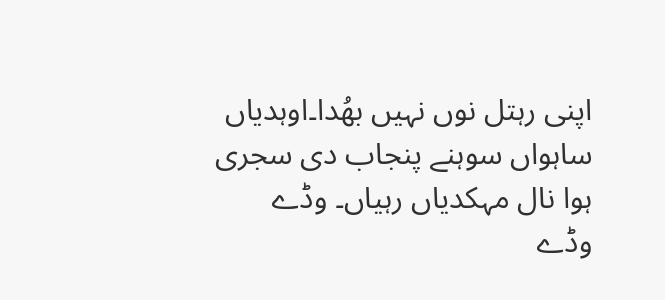اپنی رہتل نوں نہیں بھُدا۔اوہدیاں ساہواں سوہنے پنجاب دی سجری ہوا نال مہکدیاں رہیاں۔ وڈے وڈے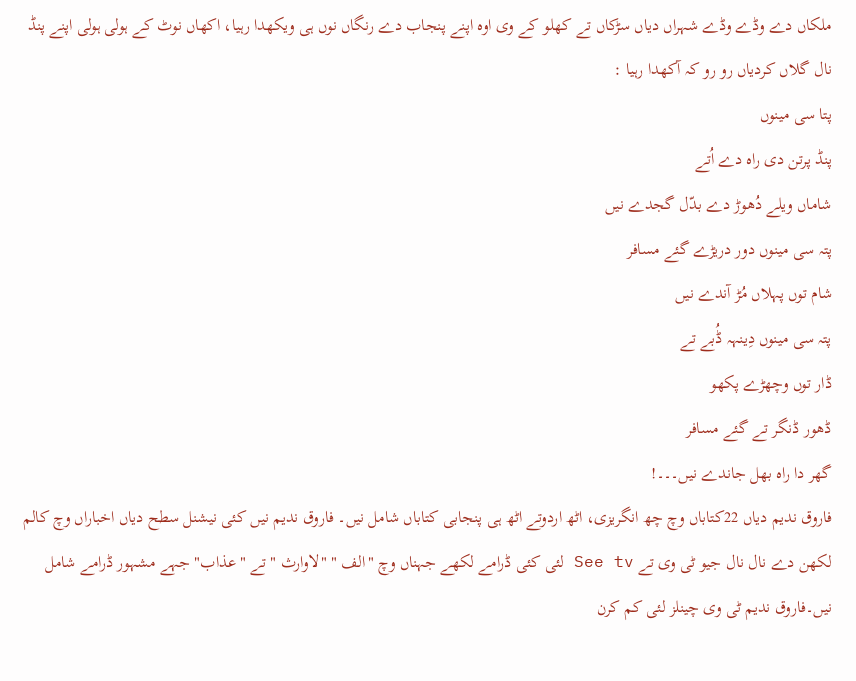ملکاں دے وڈے وڈے شہراں دیاں سڑکاں تے کھلو کے وی اوہ اپنے پنجاب دے رنگاں نوں ہی ویکھدا رہیا، اکھاں نوٹ کے ہولی ہولی اپنے پنڈ نال گلاں کردیاں رو رو کہ آکھدا رہیا :
پتا سی مینوں
پنڈ پرتن دی راہ دے اُتے
شاماں ویلے دُھوڑ دے بدّل گجدے نیں
پتہ سی مینوں دور دریڑے گئے مسافر
شام توں پہلاں مُڑ آندے نیں
پتہ سی مینوں دِینہہ ڈُبے تے
ڈار توں وچھڑے پکھو
ڈھور ڈنگر تے گئے مسافر
گھر دا راہ بھل جاندے نیں۔۔۔!
فاروق ندیم دیاں 22کتاباں وچ چھ انگریزی، اٹھ اردوتے اٹھ ہی پنجابی کتاباں شامل نیں۔ فاروق ندیم نیں کئی نیشنل سطح دیاں اخباراں وچ کالم لکھن دے نال نال جیو ٹی وی تے See tv لئی کئی ڈرامے لکھے جہناں وچ "الف " "لاوارث " تے " عذاب" جہے مشہور ڈرامے شامل نیں۔فاروق ندیم ٹی وی چینلز لئی کم کرن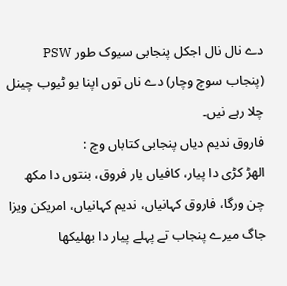دے نال نال اجکل پنجابی سیوک طور PSW (پنجاب سوچ وچار) دے ناں توں اپنا یو ٹیوب چینل چلا رہے نیں۔
فاروق ندیم دیاں پنجابی کتاباں وچ :
الھڑ کڑی دا پیار، کافیاں یار فروق، بنتوں دا مکھ چن ورگا، فاروق کہانیاں، ندیم کہانیاں، امریکن ویزا
جاگ میرے پنجاب تے پہلے پیار دا بھلیکھا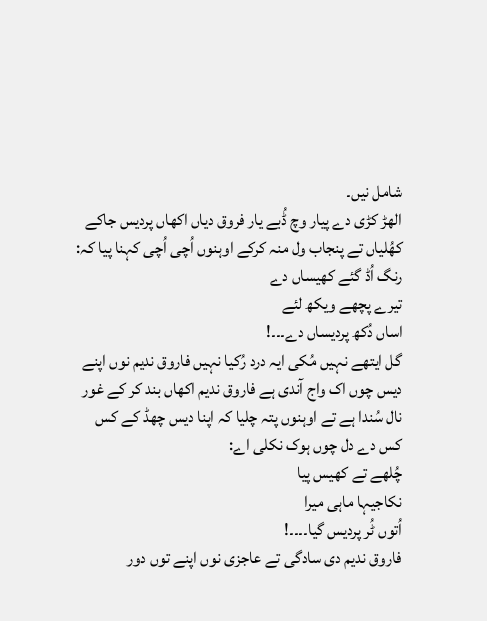شامل نیں۔
الھڑ کڑی دے پیار وچ ڈُبے یار فروق دیاں اکھاں پردیس جاکے کھُلیاں تے پنجاب ول منہ کرکے اوہنوں اُچی اُچی کہنا پیا کہ:
رنگ اُڈ گئے کھیساں دے
تیرے پچھے ویکھ لئے
اساں دُکھ پردیساں دے۔۔۔!
گل ایتھے نہیں مُکی ایہ درد رُکیا نہیں فاروق ندیم نوں اپنے دیس چوں اک واج آندی ہے فاروق ندیم اکھاں بند کر کے غور نال سُندا ہے تے اوہنوں پتہ چلیا کہ اپنا دیس چھڈ کے کس کس دے دل چوں ہوک نکلی اے:
چُلھے تے کھیس پیا
نکاجیہا ماہی میرا
اُتوں ٹُر پردیس گیا۔۔۔۔!
فاروق ندیم دی سادگی تے عاجزی نوں اپنے توں دور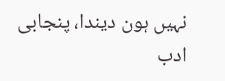نہیں ہون دیندا، پنجابی ادب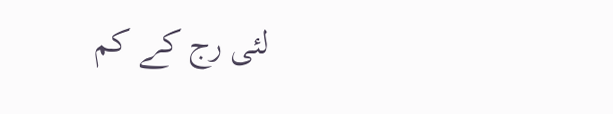لئی رج کے کم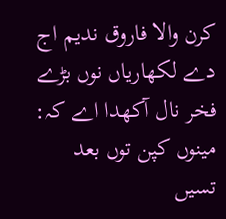کرن والا فاروق ندیم اج دے لکھاریاں نوں بڑے فخر نال آکھدا اے کہ:
مینوں کپن توں بعد
تسیں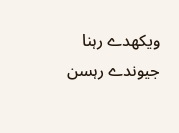ویکھدے رہنا
جیوندے رہسن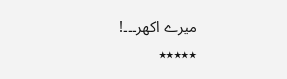میرے اکھر۔۔۔!
٭٭٭٭٭